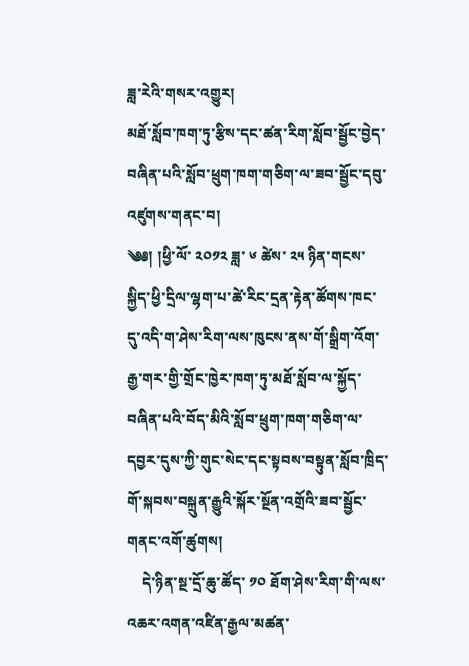ཟླ་རེའི་གསར་འགྱུར།
མཐོ་སློབ་ཁག་ཏུ་རྩིས་དང་ཚན་རིག་སློབ་སྦྱོང་བྱེད་བཞིན་པའི་སློབ་ཕྲུག་ཁག་གཅིག་ལ་ཟབ་སྦྱོང་དབུ་འཛུགས་གནང་བ།
༄༅། །ཕྱི་ལོ་ ༢༠༡༢ ཟླ་ ༦ ཚེས་ ༢༥ ཉིན་གངས་སྐྱིད་ཕྱི་དྲིལ་ལྷག་པ་ཚེ་རིང་དྲན་རྟེན་ཚོགས་ཁང་དུ་འདི་ག་ཤེས་རིག་ལས་ཁུངས་ནས་གོ་སྒྲིག་འོག་རྒྱ་གར་གྱི་གྲོང་ཁྱེར་ཁག་ཏུ་མཐོ་སློབ་ལ་སྐྱོད་བཞིན་པའི་བོད་མིའི་སློབ་ཕྲུག་ཁག་གཅིག་ལ་དབྱར་དུས་ཀྱི་གུང་སེང་དང་སྟབས་བསྟུན་སློབ་ཁྲིད་གོ་སྐབས་བསྐྲུན་རྒྱུའི་སྐོར་སྔོན་འགྲོའི་ཟབ་སྦྱོང་གནང་འགོ་ཚུགས།
    དེ་ཉིན་སྔ་དྲོ་ཆུ་ཚོད་ ༡༠ ཐོག་ཤེས་རིག་གི་ལས་འཆར་འགན་འཛིན་རྒྱལ་མཚན་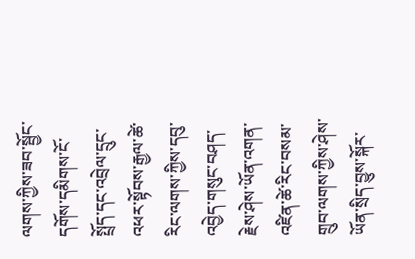ལགས་ཀྱིས་ཟབ་སྦྱོང་དགོས་དམིགས་ངོ་སྤྲོད་དང་འབྲེལ་དྲུང་འཕར་སྟོབས་རྒྱལ་ཚེ་རིང་ལགས་ཀྱིས་དབུ་འབྱེད་གསུང་བཤད་རྗེས་ཤེས་ཡོན་འགན་འཛིན་ཚེ་རིང་བསམ་གྲུབ་ལགས་ཀྱིས་ཤེས་ཡོན་སྲིད་བྱུས་སྐོར་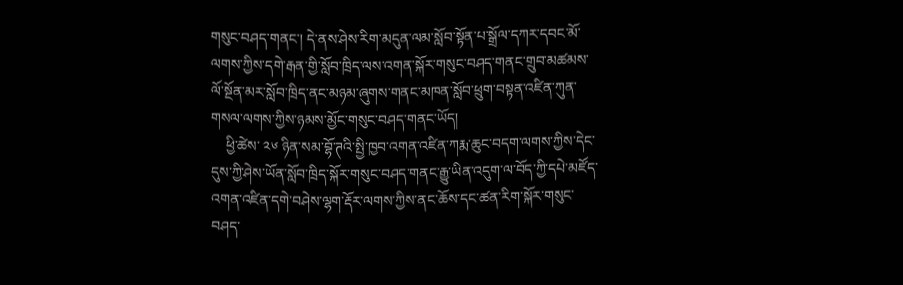གསུང་བཤད་གནང་། དེ་ནས་ཤེས་རིག་མདུན་ལམ་སློབ་སྟོན་པ་སྒྲོལ་དཀར་དབང་མོ་ལགས་ཀྱིས་དགེ་རྒན་གྱི་སློབ་ཁྲིད་ལས་འགན་སྐོར་གསུང་བཤད་གནང་གྲུབ་མཚམས་ལོ་སྔོན་མར་སློབ་ཁྲིད་ནང་མཉམ་ཞུགས་གནང་མཁན་སློབ་ཕྲུག་བསྟན་འཛིན་ཀུན་གསལ་ལགས་ཀྱིས་ཉམས་མྱོང་གསུང་བཤད་གནང་ཡོད།
    ཕྱི་ཚེས་ ༢༦ ཉིན་སམ་བྷོ་ཊའི་སྤྱི་ཁྱབ་འགན་འཛིན་ཀརྨ་ཆུང་བདག་ལགས་ཀྱིས་དེང་དུས་ཀྱི་ཤེས་ཡོན་སློབ་ཁྲིད་སྐོར་གསུང་བཤད་གནང་རྒྱུ་ཡིན་འདུག་ལ་བོད་ཀྱི་དཔེ་མཛོད་འགན་འཛིན་དགེ་བཤེས་ལྷག་རྡོར་ལགས་ཀྱིས་ནང་ཆོས་དང་ཚན་རིག་སྐོར་གསུང་བཤད་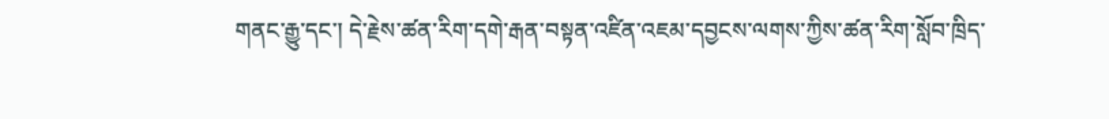གནང་རྒྱུ་དང་། དེ་རྗེས་ཚན་རིག་དགེ་རྒན་བསྟན་འཛིན་འཇམ་དབྱངས་ལགས་ཀྱིས་ཚན་རིག་སློབ་ཁྲིད་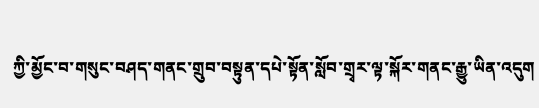ཀྱི་མྱོང་བ་གསུང་བཤད་གནང་གྲུབ་བསྟུན་དཔེ་སྟོན་སློབ་གྲྭར་ལྟ་སྐོར་གནང་རྒྱུ་ཡིན་འདུག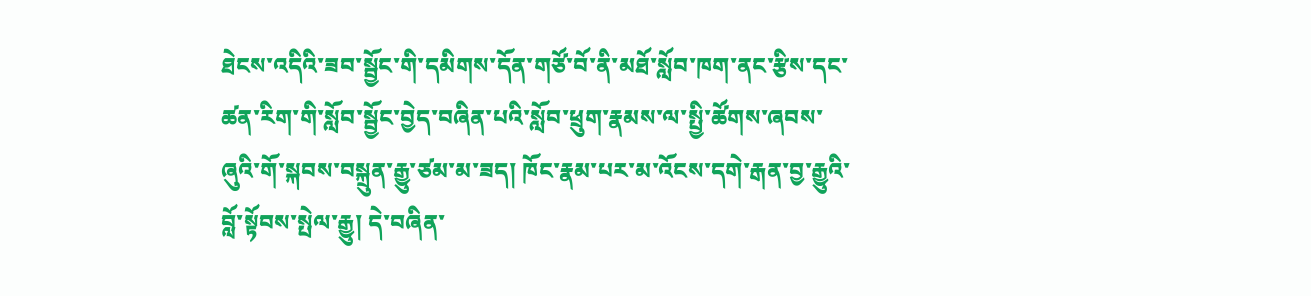ཐེངས་འདིའི་ཟབ་སྦྱོང་གི་དམིགས་དོན་གཙོ་བོ་ནི་མཐོ་སློབ་ཁག་ནང་རྩིས་དང་ཚན་རིག་གི་སློབ་སྦྱོང་བྱེད་བཞིན་པའི་སློབ་ཕྲུག་རྣམས་ལ་སྤྱི་ཚོགས་ཞབས་ཞུའི་གོ་སྐབས་བསྐྲུན་རྒྱུ་ཙམ་མ་ཟད། ཁོང་རྣམ་པར་མ་འོངས་དགེ་རྒན་བྱ་རྒྱུའི་བློ་སྟོབས་སྤེལ་རྒྱུ། དེ་བཞིན་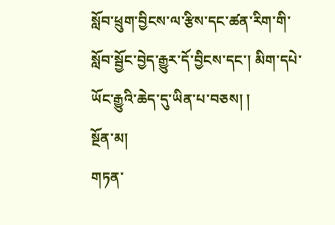སློབ་ཕྲུག་བྱིངས་ལ་རྩིས་དང་ཚན་རིག་གི་སློབ་སྦྱོང་བྱེད་རྒྱུར་དོ་བྱིངས་དང་། མིག་དཔེ་ཡོང་རྒྱུའི་ཆེད་དུ་ཡིན་པ་བཅས། །
སྔོན་མ།
གཏན་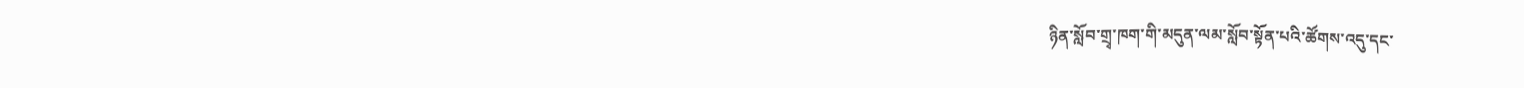ཉིན་སློབ་གྲྭ་ཁག་གི་མདུན་ལམ་སློབ་སྟོན་པའི་ཚོགས་འདུ་དང་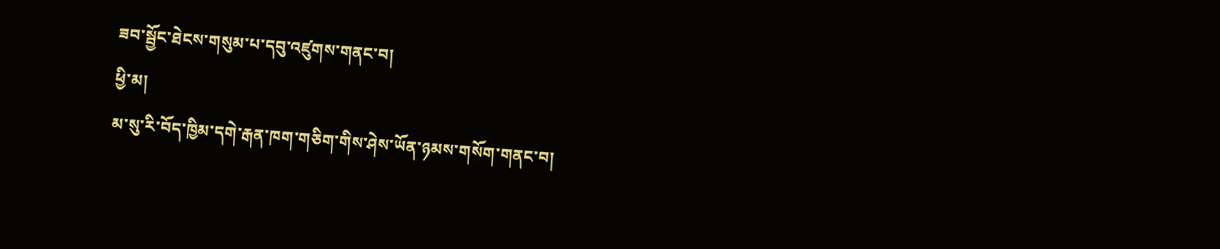ཟབ་སྦྱོང་ཐེངས་གསུམ་པ་དབུ་འཛུགས་གནང་བ།
ཕྱི་མ།
མ་སུ་རི་བོད་ཁྱིམ་དགེ་རྒན་ཁག་གཅིག་གིས་ཤེས་ཡོན་ཉམས་གསོག་གནང་བ།